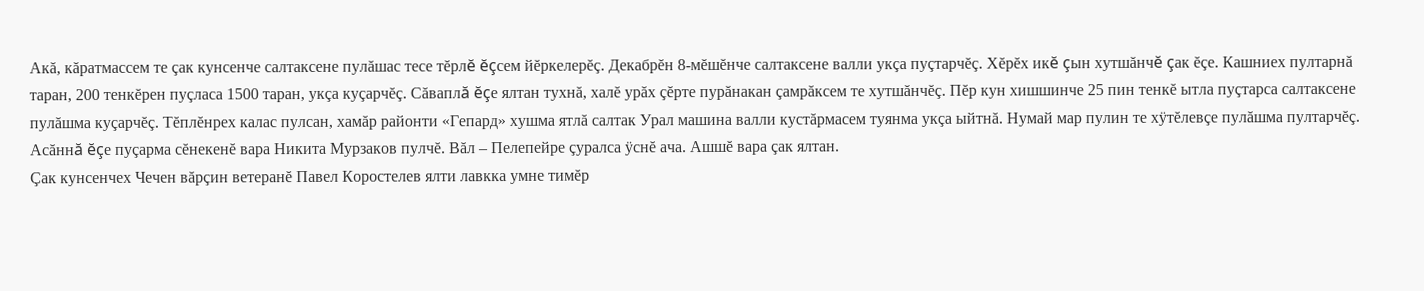Акă, кăратмассем те çак кунсенче салтаксене пулăшас тесе тĕрлĕ ĕçсем йĕркелерĕç. Декабрĕн 8-мĕшĕнче салтаксене валли укçа пуçтарчĕç. Хĕрĕх икĕ çын хутшăнчĕ çак ĕçе. Кашниех пултарнă таран, 200 тенкĕрен пуçласа 1500 таран, укçа куçарчĕç. Сăваплă ĕçе ялтан тухнă, халĕ урăх çĕрте пурăнакан çамрăксем те хутшăнчĕç. Пĕр кун хишшинче 25 пин тенкĕ ытла пуçтарса салтаксене пулăшма куçарчĕç. Тĕплĕнрех калас пулсан, хамăр районти «Гепард» хушма ятлă салтак Урал машина валли кустăрмасем туянма укçа ыйтнă. Нумай мар пулин те хÿтĕлевçе пулăшма пултарчĕç. Асăннă ĕçе пуçарма сĕнекенĕ вара Никита Мурзаков пулчĕ. Вăл – Пелепейре çуралса ÿснĕ ача. Ашшĕ вара çак ялтан.
Çак кунсенчех Чечен вăрçин ветеранĕ Павел Коростелев ялти лавкка умне тимĕр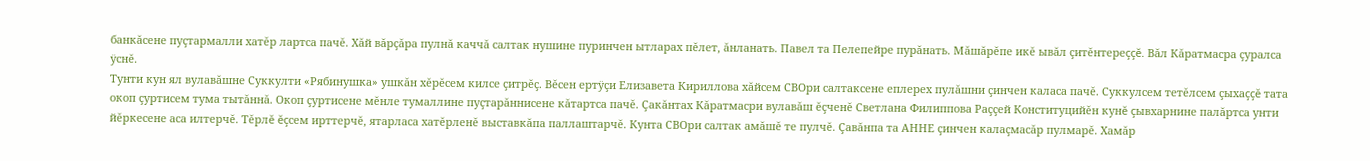банкăсене пуçтармалли хатĕр лартса пачĕ. Хăй вăрçăра пулнă каччă салтак нушине пуринчен ытларах пĕлет, ăнланать. Павел та Пелепейре пурăнать. Мăшăрĕпе икĕ ывăл çитĕнтереççĕ. Вăл Кăратмасра çуралса ÿснĕ.
Тунти кун ял вулавăшне Суккулти «Рябинушка» ушкăн хĕрĕсем килсе çитрĕç. Вĕсен ертÿçи Елизавета Кириллова хăйсем СВОри салтаксене еплерех пулăшни çинчен каласа пачĕ. Суккулсем тетĕлсем çыхаççĕ тата окоп çуртисем тума тытăннă. Окоп çуртисене мĕнле тумаллине пуçтарăннисене кăтартса пачĕ. Çакăнтах Кăратмасри вулавăш ĕçченĕ Светлана Филиппова Раççей Конституцийĕн кунĕ çывхарнине палăртса унти йĕркесене аса илтерчĕ. Тĕрлĕ ĕçсем ирттерчĕ, ятарласа хатĕрленĕ выставкăпа паллаштарчĕ. Кунта СВОри салтак амăшĕ те пулчĕ. Çавăнпа та АННЕ çинчен калаçмасăр пулмарĕ. Хамăр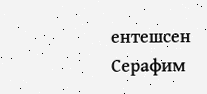ентешсен Серафим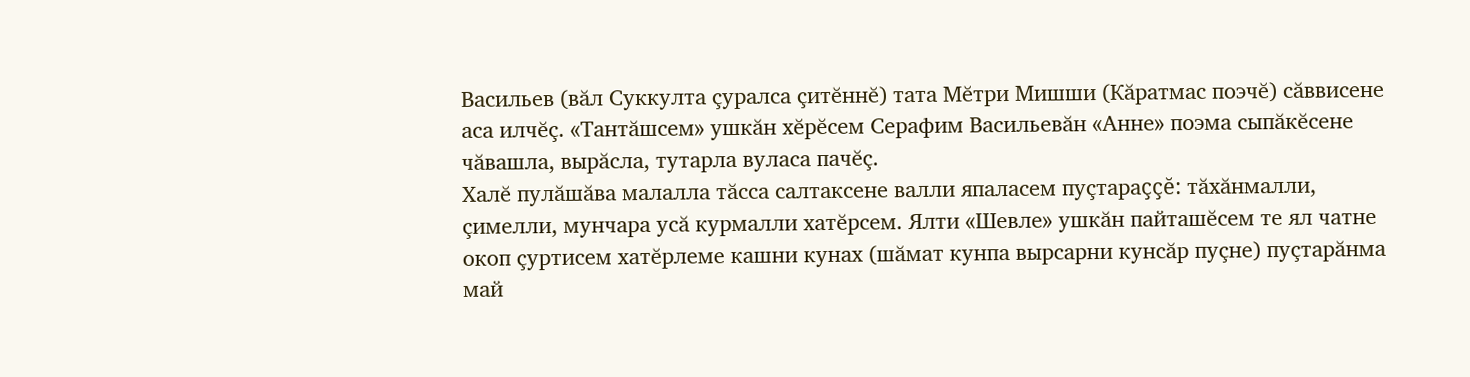Васильев (вăл Суккулта çуралса çитĕннĕ) тата Мĕтри Мишши (Кăратмас поэчĕ) сăввисене аса илчĕç. «Тантăшсем» ушкăн хĕрĕсем Серафим Васильевăн «Анне» поэма сыпăкĕсене чăвашла, вырăсла, тутарла вуласа пачĕç.
Халĕ пулăшăва малалла тăсса салтаксене валли япаласем пуçтараççĕ: тăхăнмалли, çимелли, мунчара усă курмалли хатĕрсем. Ялти «Шевле» ушкăн пайташĕсем те ял чатне окоп çуртисем хатĕрлеме кашни кунах (шăмат кунпа вырсарни кунсăр пуçне) пуçтарăнма май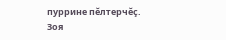пуррине пĕлтерчĕç.
Зоя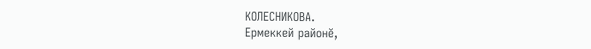КОЛЕСНИКОВА.
Ермеккей районĕ,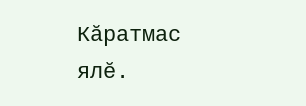Кăратмас ялĕ.